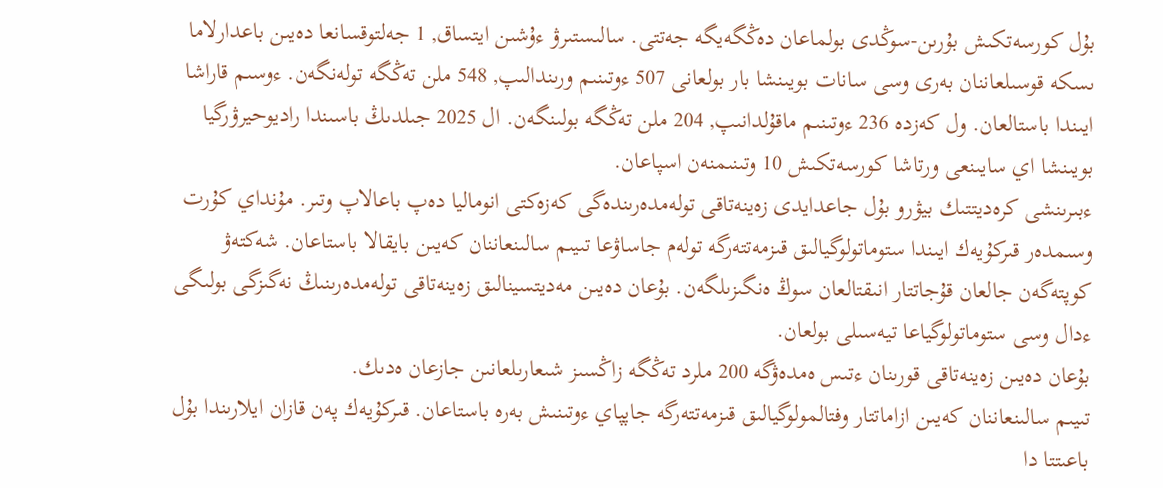بۇل كورسەتكىش بۇرىن-سوڭدى بولماعان دەڭگەيگە جەتتى. سالىستىرۋ ءۇشىن ايتساق, 1 جەلتوقسانعا دەيىن باعدارلاما ىسكە قوسىلعاننان بەرى وسى سانات بويىنشا بار بولعانى 507 ءوتىنىم ورىندالىپ, 548 ملن تەڭگە تولەنگەن. ءوسىم قاراشا ايىندا باستالعان. ول كەزدە 236 ءوتىنىم ماقۇلدانىپ, 204 ملن تەڭگە بولىنگەن. ال 2025 جىلدىڭ باسىندا راديوحيرۋرگيا بويىنشا اي سايىنعى ورتاشا كورسەتكىش 10 وتىنىمنەن اسپاعان.
ءبىرىنشى كرەديتتىك بيۋرو بۇل جاعدايدى زەينەتاقى تولەمدەرىندەگى كەزەكتى انوماليا دەپ باعالاپ وتىر. مۇنداي كۇرت وسىمدەر قىركۇيەك ايىندا ستوماتولوگيالىق قىزمەتتەرگە تولەم جاساۋعا تىيىم سالىنعاننان كەيىن بايقالا باستاعان. شەكتەۋ كوپتەگەن جالعان قۇجاتتار انىقتالعان سوڭ ەنگىزىلگەن. بۇعان دەيىن مەديتسينالىق زەينەتاقى تولەمدەرىنىڭ نەگىزگى بولىگى ءدال وسى ستوماتولوگياعا تيەسىلى بولعان.
بۇعان دەيىن زەينەتاقى قورىنان ءتىس ەمدەۋگە 200 ملرد تەڭگە زاڭسىز شىعارىلعانىن جازعان ەدىك.
تىيىم سالىنعاننان كەيىن ازاماتتار وفتالمولوگيالىق قىزمەتتەرگە جاپپاي ءوتىنىش بەرە باستاعان. قىركۇيەك پەن قازان ايلارىندا بۇل باعىتتا دا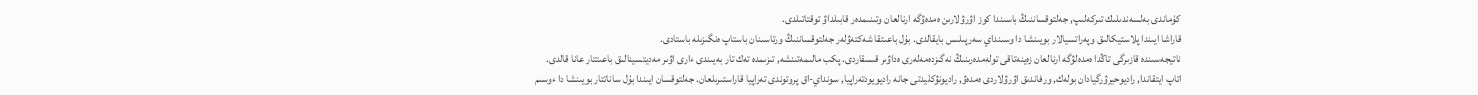كۇماندى بەلسەندىلىك تىركەلىپ, جەلتوقساننىڭ باسىندا كوز اۋرۋلارىن ەمدەۋگە ارنالعان وتىنىمدەر قابىلداۋ توقتاتىلدى.
قاراشا ايىندا پلاستيكالىق وپەراتسيالار بويىنشا دا وسىنداي سەرپىلىس بايقالدى. بۇل باعىتقا شەكتەۋلەر جەلتوقساننىڭ ورتاسىنان باستاپ ەنگىزىلە باستادى.
ناتيجەسىندە قازىرگى تاڭدا ەمدەلۋگە ارنالعان زەينەتاقى تولەمدەرىنىڭ نەگىزدەمەلەرى ەداۋىر قىسقاردى. پكب مالىمەتىنشە, تىزىمدە تەك تار بەيىندى ءارى اۋىر مەديتسينالىق باعىتتار عانا قالدى.
اتاپ ايتقاندا, راديوحيرۋرگيادان بولەك, ورفاندىق اۋرۋلاردى ەمدەۋ, راديونۋكليدتى جانە راديويودتەراپيا, سونداي-اق پروتوندى تەراپيا قاراستىرىلعان. جەلتوقسان ايىندا بۇل ساناتتار بويىنشا دا ءوسىم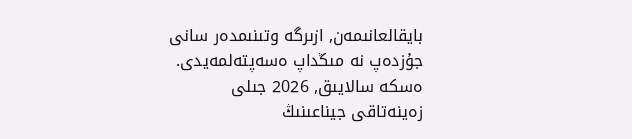بايقالعانىمەن, ازىرگە وتىنىمدەر سانى جۇزدەپ نە مىڭداپ ەسەپتەلمەيدى.
ەسكە سالايىق, 2026 جىلى زەينەتاقى جيناعىنىڭ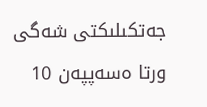جەتكىلىكتى شەگى ورتا ەسەپپەن 10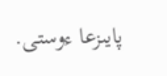پايىزعا ءوستى.